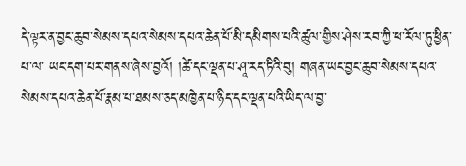དེ་ལྟར་ན་བྱང་ཆུབ་སེམས་དཔའ་སེམས་དཔའ་ཆེན་པོ་མི་དམིགས་པའི་ཚུལ་གྱིས་ཤེས་རབ་ཀྱི་ཕ་རོལ་ཏུ་ཕྱིན་པ་ལ་ ཡང་དག་པར་གནས་ཞེས་བྱའོ། །ཚེ་དང་ལྡན་པ་ཤཱ་རད་ཏིའི་བུ། གཞན་ཡང་བྱང་ཆུབ་སེམས་དཔའ་སེམས་དཔའ་ཆེན་པོ་རྣམ་པ་ཐམས་ཅད་མཁྱེན་པ་ཉིད་དང་ལྡན་པའི་ཡིད་ལ་བྱ་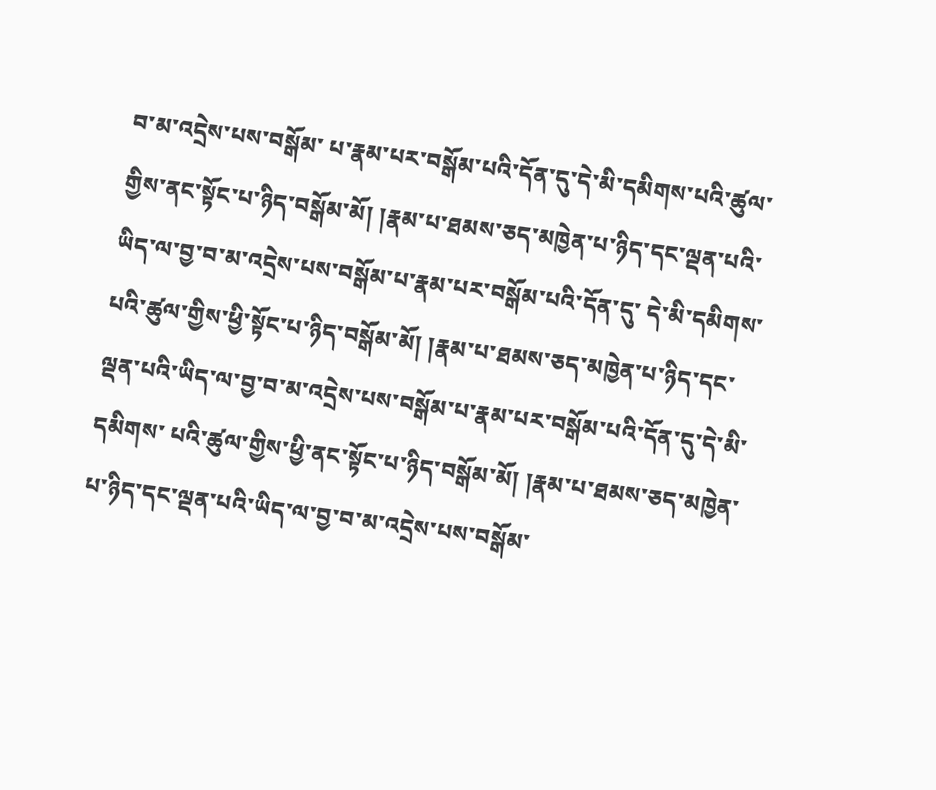བ་མ་འདྲེས་པས་བསྒོམ་ པ་རྣམ་པར་བསྒོམ་པའི་དོན་དུ་དེ་མི་དམིགས་པའི་ཚུལ་གྱིས་ནང་སྟོང་པ་ཉིད་བསྒོམ་མོ། །རྣམ་པ་ཐམས་ཅད་མཁྱེན་པ་ཉིད་དང་ལྡན་པའི་ཡིད་ལ་བྱ་བ་མ་འདྲེས་པས་བསྒོམ་པ་རྣམ་པར་བསྒོམ་པའི་དོན་དུ་ དེ་མི་དམིགས་པའི་ཚུལ་གྱིས་ཕྱི་སྟོང་པ་ཉིད་བསྒོམ་མོ། །རྣམ་པ་ཐམས་ཅད་མཁྱེན་པ་ཉིད་དང་ལྡན་པའི་ཡིད་ལ་བྱ་བ་མ་འདྲེས་པས་བསྒོམ་པ་རྣམ་པར་བསྒོམ་པའི་དོན་དུ་དེ་མི་དམིགས་ པའི་ཚུལ་གྱིས་ཕྱི་ནང་སྟོང་པ་ཉིད་བསྒོམ་མོ། །རྣམ་པ་ཐམས་ཅད་མཁྱེན་པ་ཉིད་དང་ལྡན་པའི་ཡིད་ལ་བྱ་བ་མ་འདྲེས་པས་བསྒོམ་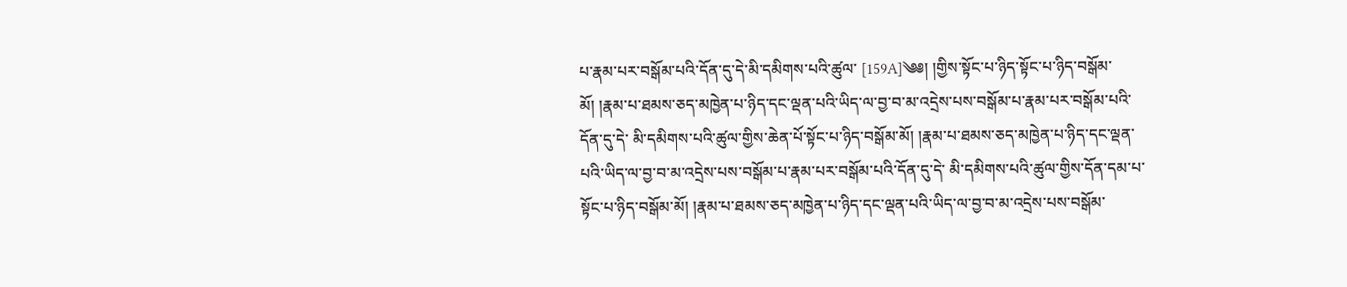པ་རྣམ་པར་བསྒོམ་པའི་དོན་དུ་དེ་མི་དམིགས་པའི་ཚུལ་ [159A]༄༅། །གྱིས་སྟོང་པ་ཉིད་སྟོང་པ་ཉིད་བསྒོམ་མོ། །རྣམ་པ་ཐམས་ཅད་མཁྱེན་པ་ཉིད་དང་ལྡན་པའི་ཡིད་ལ་བྱ་བ་མ་འདྲེས་པས་བསྒོམ་པ་རྣམ་པར་བསྒོམ་པའི་དོན་དུ་དེ་ མི་དམིགས་པའི་ཚུལ་གྱིས་ཆེན་པོ་སྟོང་པ་ཉིད་བསྒོམ་མོ། །རྣམ་པ་ཐམས་ཅད་མཁྱེན་པ་ཉིད་དང་ལྡན་པའི་ཡིད་ལ་བྱ་བ་མ་འདྲེས་པས་བསྒོམ་པ་རྣམ་པར་བསྒོམ་པའི་དོན་དུ་དེ་ མི་དམིགས་པའི་ཚུལ་གྱིས་དོན་དམ་པ་སྟོང་པ་ཉིད་བསྒོམ་མོ། །རྣམ་པ་ཐམས་ཅད་མཁྱེན་པ་ཉིད་དང་ལྡན་པའི་ཡིད་ལ་བྱ་བ་མ་འདྲེས་པས་བསྒོམ་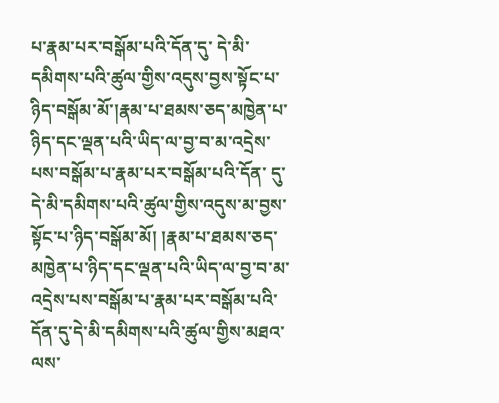པ་རྣམ་པར་བསྒོམ་པའི་དོན་དུ་ དེ་མི་དམིགས་པའི་ཚུལ་གྱིས་འདུས་བྱས་སྟོང་པ་ཉིད་བསྒོམ་མོ་།རྣམ་པ་ཐམས་ཅད་མཁྱེན་པ་ཉིད་དང་ལྡན་པའི་ཡིད་ལ་བྱ་བ་མ་འདྲེས་པས་བསྒོམ་པ་རྣམ་པར་བསྒོམ་པའི་དོན་ དུ་དེ་མི་དམིགས་པའི་ཚུལ་གྱིས་འདུས་མ་བྱས་སྟོང་པ་ཉིད་བསྒོམ་མོ། །རྣམ་པ་ཐམས་ཅད་མཁྱེན་པ་ཉིད་དང་ལྡན་པའི་ཡིད་ལ་བྱ་བ་མ་འདྲེས་པས་བསྒོམ་པ་རྣམ་པར་བསྒོམ་པའི་ དོན་དུ་དེ་མི་དམིགས་པའི་ཚུལ་གྱིས་མཐའ་ལས་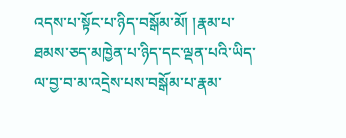འདས་པ་སྟོང་པ་ཉིད་བསྒོམ་མོ། །རྣམ་པ་ཐམས་ཅད་མཁྱེན་པ་ཉིད་དང་ལྡན་པའི་ཡིད་ལ་བྱ་བ་མ་འདྲེས་པས་བསྒོམ་པ་རྣམ་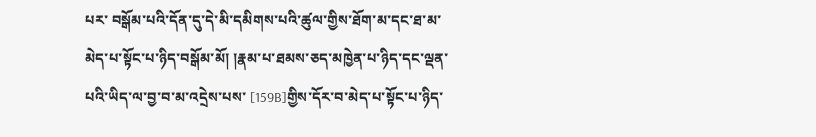པར་ བསྒོམ་པའི་དོན་དུ་དེ་མི་དམིགས་པའི་ཚུལ་གྱིས་ཐོག་མ་དང་ཐ་མ་མེད་པ་སྟོང་པ་ཉིད་བསྒོམ་མོ། །རྣམ་པ་ཐམས་ཅད་མཁྱེན་པ་ཉིད་དང་ལྡན་པའི་ཡིད་ལ་བྱ་བ་མ་འདྲེས་པས་ [159B]གྱིས་དོར་བ་མེད་པ་སྟོང་པ་ཉིད་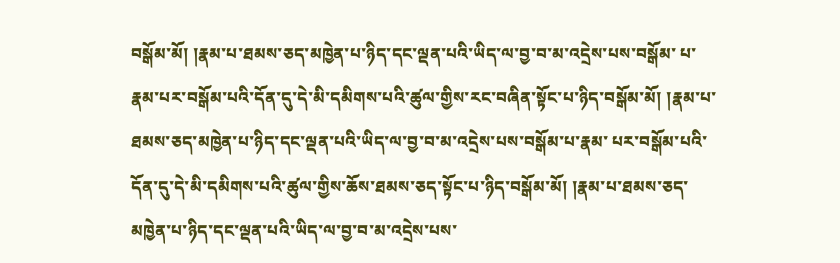བསྒོམ་མོ། །རྣམ་པ་ཐམས་ཅད་མཁྱེན་པ་ཉིད་དང་ལྡན་པའི་ཡིད་ལ་བྱ་བ་མ་འདྲེས་པས་བསྒོམ་ པ་རྣམ་པར་བསྒོམ་པའི་དོན་དུ་དེ་མི་དམིགས་པའི་ཚུལ་གྱིས་རང་བཞིན་སྟོང་པ་ཉིད་བསྒོམ་མོ། །རྣམ་པ་ཐམས་ཅད་མཁྱེན་པ་ཉིད་དང་ལྡན་པའི་ཡིད་ལ་བྱ་བ་མ་འདྲེས་པས་བསྒོམ་པ་རྣམ་ པར་བསྒོམ་པའི་དོན་དུ་དེ་མི་དམིགས་པའི་ཚུལ་གྱིས་ཆོས་ཐམས་ཅད་སྟོང་པ་ཉིད་བསྒོམ་མོ། །རྣམ་པ་ཐམས་ཅད་མཁྱེན་པ་ཉིད་དང་ལྡན་པའི་ཡིད་ལ་བྱ་བ་མ་འདྲེས་པས་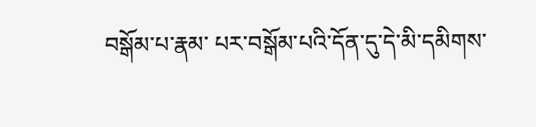བསྒོམ་པ་རྣམ་ པར་བསྒོམ་པའི་དོན་དུ་དེ་མི་དམིགས་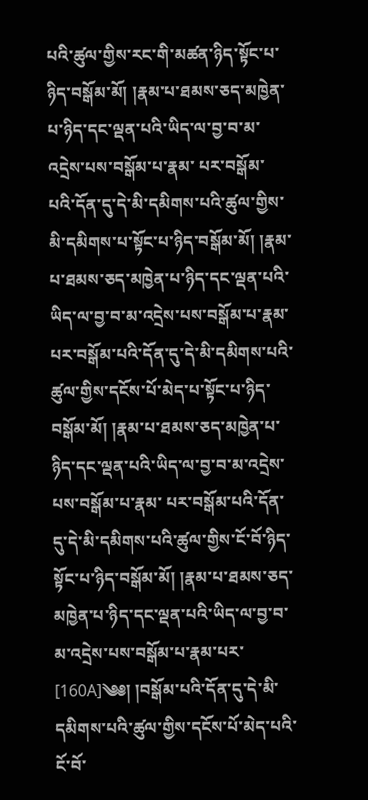པའི་ཚུལ་གྱིས་རང་གི་མཚན་ཉིད་སྟོང་པ་ཉིད་བསྒོམ་མོ། །རྣམ་པ་ཐམས་ཅད་མཁྱེན་པ་ཉིད་དང་ལྡན་པའི་ཡིད་ལ་བྱ་བ་མ་འདྲེས་པས་བསྒོམ་པ་རྣམ་ པར་བསྒོམ་པའི་དོན་དུ་དེ་མི་དམིགས་པའི་ཚུལ་གྱིས་མི་དམིགས་པ་སྟོང་པ་ཉིད་བསྒོམ་མོ། །རྣམ་པ་ཐམས་ཅད་མཁྱེན་པ་ཉིད་དང་ལྡན་པའི་ཡིད་ལ་བྱ་བ་མ་འདྲེས་པས་བསྒོམ་པ་རྣམ་ པར་བསྒོམ་པའི་དོན་དུ་དེ་མི་དམིགས་པའི་ཚུལ་གྱིས་དངོས་པོ་མེད་པ་སྟོང་པ་ཉིད་བསྒོམ་མོ། །རྣམ་པ་ཐམས་ཅད་མཁྱེན་པ་ཉིད་དང་ལྡན་པའི་ཡིད་ལ་བྱ་བ་མ་འདྲེས་པས་བསྒོམ་པ་རྣམ་ པར་བསྒོམ་པའི་དོན་དུ་དེ་མི་དམིགས་པའི་ཚུལ་གྱིས་ངོ་བོ་ཉིད་སྟོང་པ་ཉིད་བསྒོམ་མོ། །རྣམ་པ་ཐམས་ཅད་མཁྱེན་པ་ཉིད་དང་ལྡན་པའི་ཡིད་ལ་བྱ་བ་མ་འདྲེས་པས་བསྒོམ་པ་རྣམ་པར་ [160A]༄༅། །བསྒོམ་པའི་དོན་དུ་དེ་མི་དམིགས་པའི་ཚུལ་གྱིས་དངོས་པོ་མེད་པའི་ངོ་བོ་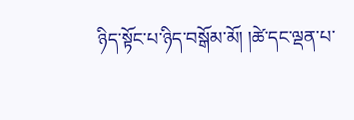ཉིད་སྟོང་པ་ཉིད་བསྒོམ་མོ། །ཚེ་དང་ལྡན་པ་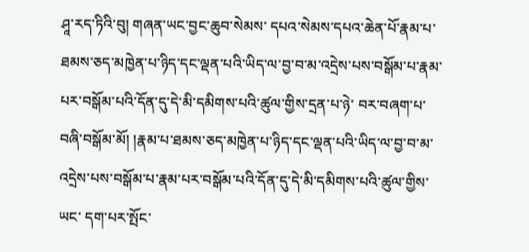ཤཱ་རད་ཏིའི་བུ། གཞན་ཡང་བྱང་ཆུབ་སེམས་ དཔའ་སེམས་དཔའ་ཆེན་པོ་རྣམ་པ་ཐམས་ཅད་མཁྱེན་པ་ཉིད་དང་ལྡན་པའི་ཡིད་ལ་བྱ་བ་མ་འདྲེས་པས་བསྒོམ་པ་རྣམ་པར་བསྒོམ་པའི་དོན་དུ་དེ་མི་དམིགས་པའི་ཚུལ་གྱིས་དྲན་པ་ཉེ་ བར་བཞག་པ་བཞི་བསྒོམ་མོ། །རྣམ་པ་ཐམས་ཅད་མཁྱེན་པ་ཉིད་དང་ལྡན་པའི་ཡིད་ལ་བྱ་བ་མ་འདྲེས་པས་བསྒོམ་པ་རྣམ་པར་བསྒོམ་པའི་དོན་དུ་དེ་མི་དམིགས་པའི་ཚུལ་གྱིས་ཡང་ དག་པར་སྤོང་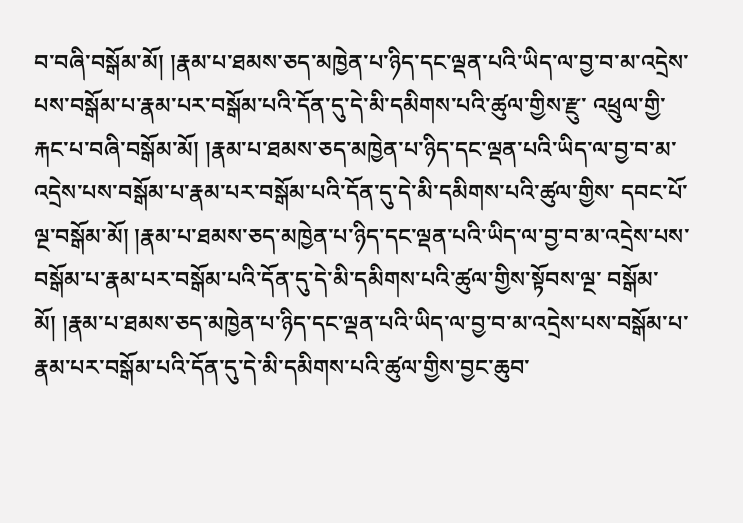བ་བཞི་བསྒོམ་མོ། །རྣམ་པ་ཐམས་ཅད་མཁྱེན་པ་ཉིད་དང་ལྡན་པའི་ཡིད་ལ་བྱ་བ་མ་འདྲེས་པས་བསྒོམ་པ་རྣམ་པར་བསྒོམ་པའི་དོན་དུ་དེ་མི་དམིགས་པའི་ཚུལ་གྱིས་རྫུ་ འཕྲུལ་གྱི་རྐང་པ་བཞི་བསྒོམ་མོ། །རྣམ་པ་ཐམས་ཅད་མཁྱེན་པ་ཉིད་དང་ལྡན་པའི་ཡིད་ལ་བྱ་བ་མ་འདྲེས་པས་བསྒོམ་པ་རྣམ་པར་བསྒོམ་པའི་དོན་དུ་དེ་མི་དམིགས་པའི་ཚུལ་གྱིས་ དབང་པོ་ལྔ་བསྒོམ་མོ། །རྣམ་པ་ཐམས་ཅད་མཁྱེན་པ་ཉིད་དང་ལྡན་པའི་ཡིད་ལ་བྱ་བ་མ་འདྲེས་པས་བསྒོམ་པ་རྣམ་པར་བསྒོམ་པའི་དོན་དུ་དེ་མི་དམིགས་པའི་ཚུལ་གྱིས་སྟོབས་ལྔ་ བསྒོམ་མོ། །རྣམ་པ་ཐམས་ཅད་མཁྱེན་པ་ཉིད་དང་ལྡན་པའི་ཡིད་ལ་བྱ་བ་མ་འདྲེས་པས་བསྒོམ་པ་རྣམ་པར་བསྒོམ་པའི་དོན་དུ་དེ་མི་དམིགས་པའི་ཚུལ་གྱིས་བྱང་ཆུབ་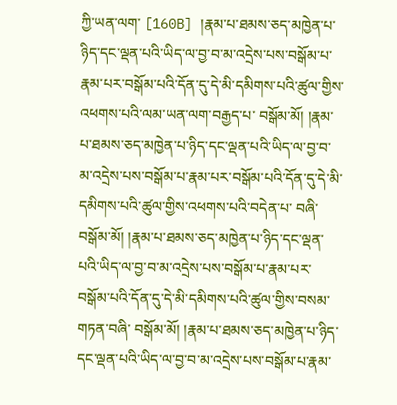ཀྱི་ཡན་ལག་ [160B] །རྣམ་པ་ཐམས་ཅད་མཁྱེན་པ་ཉིད་དང་ལྡན་པའི་ཡིད་ལ་བྱ་བ་མ་འདྲེས་པས་བསྒོམ་པ་རྣམ་པར་བསྒོམ་པའི་དོན་དུ་དེ་མི་དམིགས་པའི་ཚུལ་གྱིས་འཕགས་པའི་ལམ་ཡན་ལག་བརྒྱད་པ་ བསྒོམ་མོ། །རྣམ་པ་ཐམས་ཅད་མཁྱེན་པ་ཉིད་དང་ལྡན་པའི་ཡིད་ལ་བྱ་བ་མ་འདྲེས་པས་བསྒོམ་པ་རྣམ་པར་བསྒོམ་པའི་དོན་དུ་དེ་མི་དམིགས་པའི་ཚུལ་གྱིས་འཕགས་པའི་བདེན་པ་ བཞི་བསྒོམ་མོ། །རྣམ་པ་ཐམས་ཅད་མཁྱེན་པ་ཉིད་དང་ལྡན་པའི་ཡིད་ལ་བྱ་བ་མ་འདྲེས་པས་བསྒོམ་པ་རྣམ་པར་བསྒོམ་པའི་དོན་དུ་དེ་མི་དམིགས་པའི་ཚུལ་གྱིས་བསམ་གཏན་བཞི་ བསྒོམ་མོ། །རྣམ་པ་ཐམས་ཅད་མཁྱེན་པ་ཉིད་དང་ལྡན་པའི་ཡིད་ལ་བྱ་བ་མ་འདྲེས་པས་བསྒོམ་པ་རྣམ་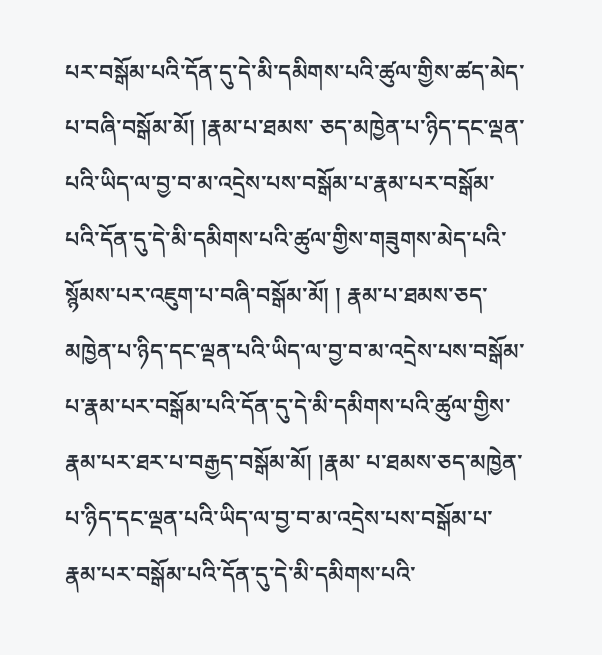པར་བསྒོམ་པའི་དོན་དུ་དེ་མི་དམིགས་པའི་ཚུལ་གྱིས་ཚད་མེད་པ་བཞི་བསྒོམ་མོ། །རྣམ་པ་ཐམས་ ཅད་མཁྱེན་པ་ཉིད་དང་ལྡན་པའི་ཡིད་ལ་བྱ་བ་མ་འདྲེས་པས་བསྒོམ་པ་རྣམ་པར་བསྒོམ་པའི་དོན་དུ་དེ་མི་དམིགས་པའི་ཚུལ་གྱིས་གཟུགས་མེད་པའི་སྙོམས་པར་འཇུག་པ་བཞི་བསྒོམ་མོ། ། རྣམ་པ་ཐམས་ཅད་མཁྱེན་པ་ཉིད་དང་ལྡན་པའི་ཡིད་ལ་བྱ་བ་མ་འདྲེས་པས་བསྒོམ་པ་རྣམ་པར་བསྒོམ་པའི་དོན་དུ་དེ་མི་དམིགས་པའི་ཚུལ་གྱིས་རྣམ་པར་ཐར་པ་བརྒྱད་བསྒོམ་མོ། །རྣམ་ པ་ཐམས་ཅད་མཁྱེན་པ་ཉིད་དང་ལྡན་པའི་ཡིད་ལ་བྱ་བ་མ་འདྲེས་པས་བསྒོམ་པ་རྣམ་པར་བསྒོམ་པའི་དོན་དུ་དེ་མི་དམིགས་པའི་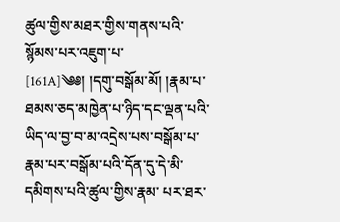ཚུལ་གྱིས་མཐར་གྱིས་གནས་པའི་སྙོམས་པར་འཇུག་པ་ [161A]༄༅། །དགུ་བསྒོམ་མོ། །རྣམ་པ་ཐམས་ཅད་མཁྱེན་པ་ཉིད་དང་ལྡན་པའི་ཡིད་ལ་བྱ་བ་མ་འདྲེས་པས་བསྒོམ་པ་རྣམ་པར་བསྒོམ་པའི་དོན་དུ་དེ་མི་དམིགས་པའི་ཚུལ་གྱིས་རྣམ་ པར་ཐར་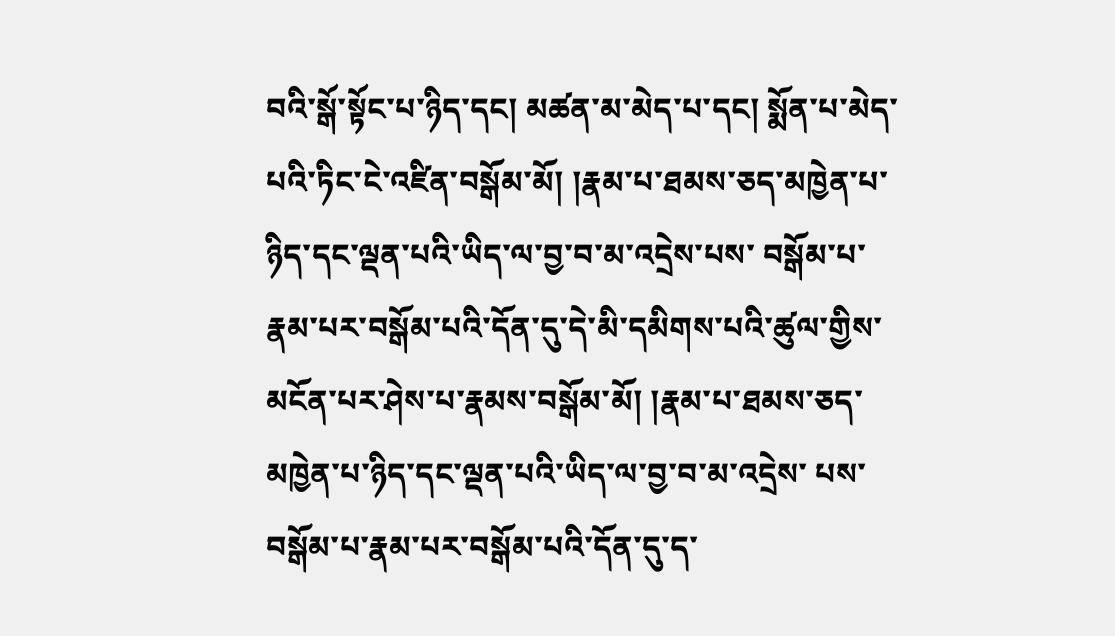བའི་སྒོ་སྟོང་པ་ཉིད་དང། མཚན་མ་མེད་པ་དང། སྨོན་པ་མེད་པའི་ཏིང་ངེ་འཛིན་བསྒོམ་མོ། །རྣམ་པ་ཐམས་ཅད་མཁྱེན་པ་ཉིད་དང་ལྡན་པའི་ཡིད་ལ་བྱ་བ་མ་འདྲེས་པས་ བསྒོམ་པ་རྣམ་པར་བསྒོམ་པའི་དོན་དུ་དེ་མི་དམིགས་པའི་ཚུལ་གྱིས་མངོན་པར་ཤེས་པ་རྣམས་བསྒོམ་མོ། །རྣམ་པ་ཐམས་ཅད་མཁྱེན་པ་ཉིད་དང་ལྡན་པའི་ཡིད་ལ་བྱ་བ་མ་འདྲེས་ པས་བསྒོམ་པ་རྣམ་པར་བསྒོམ་པའི་དོན་དུ་ད་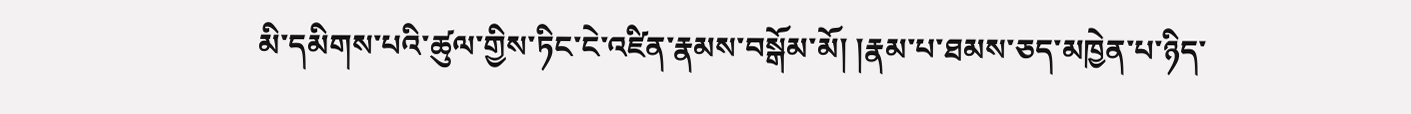མི་དམིགས་པའི་ཚུལ་གྱིས་ཏིང་ངེ་འཛིན་རྣམས་བསྒོམ་མོ། །རྣམ་པ་ཐམས་ཅད་མཁྱེན་པ་ཉིད་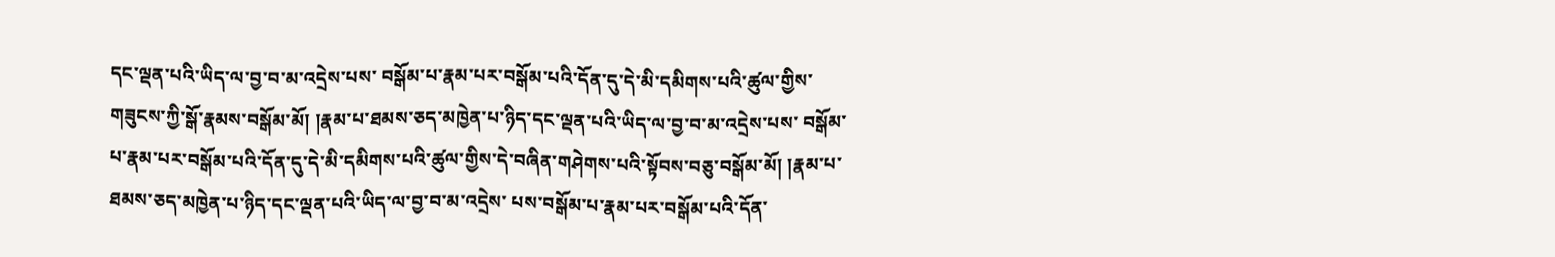དང་ལྡན་པའི་ཡིད་ལ་བྱ་བ་མ་འདྲེས་པས་ བསྒོམ་པ་རྣམ་པར་བསྒོམ་པའི་དོན་དུ་དེ་མི་དམིགས་པའི་ཚུལ་གྱིས་གཟུངས་ཀྱི་སྒོ་རྣམས་བསྒོམ་མོ། །རྣམ་པ་ཐམས་ཅད་མཁྱེན་པ་ཉིད་དང་ལྡན་པའི་ཡིད་ལ་བྱ་བ་མ་འདྲེས་པས་ བསྒོམ་པ་རྣམ་པར་བསྒོམ་པའི་དོན་དུ་དེ་མི་དམིགས་པའི་ཚུལ་གྱིས་དེ་བཞིན་གཤེགས་པའི་སྟོབས་བཅུ་བསྒོམ་མོ། །རྣམ་པ་ཐམས་ཅད་མཁྱེན་པ་ཉིད་དང་ལྡན་པའི་ཡིད་ལ་བྱ་བ་མ་འདྲེས་ པས་བསྒོམ་པ་རྣམ་པར་བསྒོམ་པའི་དོན་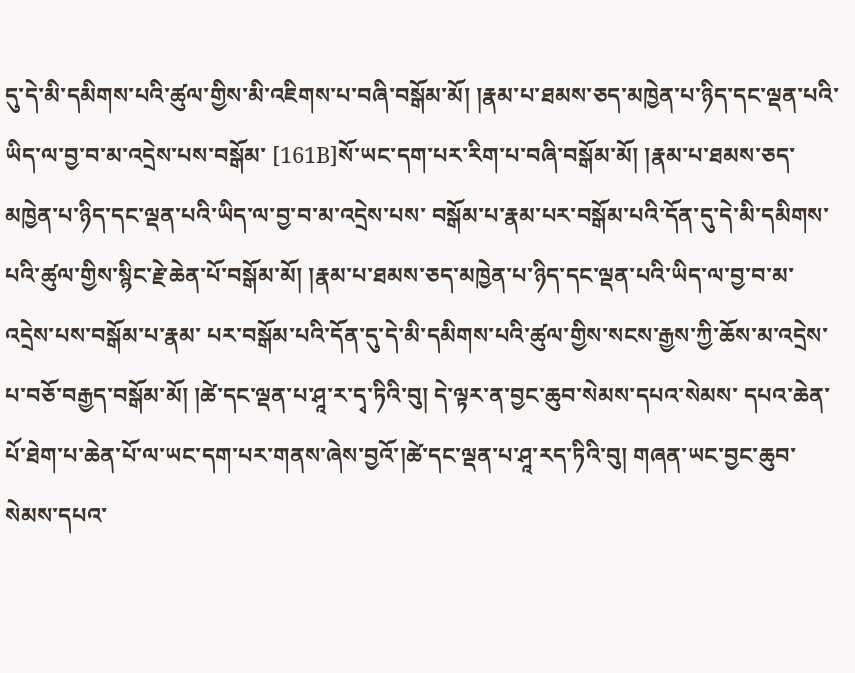དུ་དེ་མི་དམིགས་པའི་ཚུལ་གྱིས་མི་འཇིགས་པ་བཞི་བསྒོམ་མོ། །རྣམ་པ་ཐམས་ཅད་མཁྱེན་པ་ཉིད་དང་ལྡན་པའི་ཡིད་ལ་བྱ་བ་མ་འདྲེས་པས་བསྒོམ་ [161B]སོ་ཡང་དག་པར་རིག་པ་བཞི་བསྒོམ་མོ། །རྣམ་པ་ཐམས་ཅད་མཁྱེན་པ་ཉིད་དང་ལྡན་པའི་ཡིད་ལ་བྱ་བ་མ་འདྲེས་པས་ བསྒོམ་པ་རྣམ་པར་བསྒོམ་པའི་དོན་དུ་དེ་མི་དམིགས་པའི་ཚུལ་གྱིས་སྙིང་རྗེ་ཆེན་པོ་བསྒོམ་མོ། །རྣམ་པ་ཐམས་ཅད་མཁྱེན་པ་ཉིད་དང་ལྡན་པའི་ཡིད་ལ་བྱ་བ་མ་འདྲེས་པས་བསྒོམ་པ་རྣམ་ པར་བསྒོམ་པའི་དོན་དུ་དེ་མི་དམིགས་པའི་ཚུལ་གྱིས་སངས་རྒྱས་ཀྱི་ཆོས་མ་འདྲེས་པ་བཅོ་བརྒྱད་བསྒོམ་མོ། །ཚེ་དང་ལྡན་པ་ཤཱ་ར་དྭ་ཏིའི་བུ། དེ་ལྟར་ན་བྱང་ཆུབ་སེམས་དཔའ་སེམས་ དཔའ་ཆེན་པོ་ཐེག་པ་ཆེན་པོ་ལ་ཡང་དག་པར་གནས་ཞེས་བྱའོ་།ཚེ་དང་ལྡན་པ་ཤཱ་རད་ཏིའི་བུ། གཞན་ཡང་བྱང་ཆུབ་སེམས་དཔའ་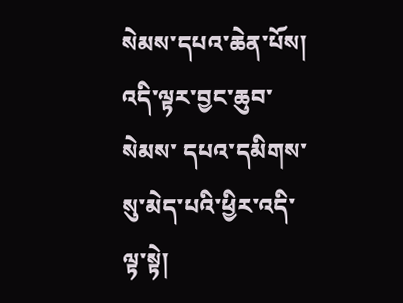སེམས་དཔའ་ཆེན་པོས། འདི་ལྟར་བྱང་ཆུབ་སེམས་ དཔའ་དམིགས་སུ་མེད་པའི་ཕྱིར་འདི་ལྟ་སྟེ།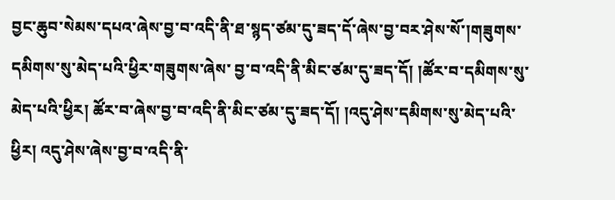བྱང་ཆུབ་སེམས་དཔའ་ཞེས་བྱ་བ་འདི་ནི་ཐ་སྙད་ཙམ་དུ་ཟད་དོ་ཞེས་བྱ་བར་ཤེས་སོ་།གཟུགས་དམིགས་སུ་མེད་པའི་ཕྱིར་གཟུགས་ཞེས་ བྱ་བ་འདི་ནི་མིང་ཙམ་དུ་ཟད་དོ། །ཚོར་བ་དམིགས་སུ་མེད་པའི་ཕྱིར། ཚོར་བ་ཞེས་བྱ་བ་འདི་ནི་མིང་ཙམ་དུ་ཟད་དོ། །འདུ་ཤེས་དམིགས་སུ་མེད་པའི་ཕྱིར། འདུ་ཤེས་ཞེས་བྱ་བ་འདི་ནི་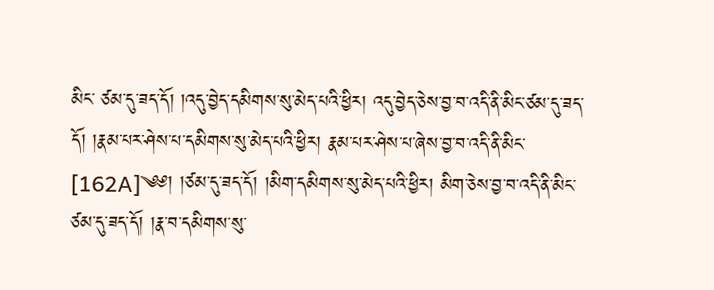མིང་ ཙམ་དུ་ཟད་དོ། །འདུ་བྱེད་དམིགས་སུ་མེད་པའི་ཕྱིར། འདུ་བྱེད་ཅེས་བྱ་བ་འདི་ནི་མིང་ཙམ་དུ་ཟད་དོ། །རྣམ་པར་ཤེས་པ་དམིགས་སུ་མེད་པའི་ཕྱིར། རྣམ་པར་ཤེས་པ་ཞེས་བྱ་བ་འདི་ནི་མིང་ [162A]༄༅། །ཙམ་དུ་ཟད་དོ། །མིག་དམིགས་སུ་མེད་པའི་ཕྱིར། མིག་ཅེས་བྱ་བ་འདི་ནི་མིང་ཙམ་དུ་ཟད་དོ། །རྣ་བ་དམིགས་སུ་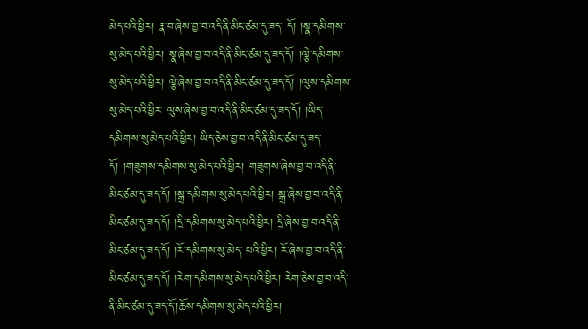མེད་པའི་ཕྱིར། རྣ་བ་ཞེས་བྱ་བ་འདི་ནི་མིང་ཙམ་དུ་ཟད་ དོ། །སྣ་དམིགས་སུ་མེད་པའི་ཕྱིར། སྣ་ཞེས་བྱ་བ་འདི་ནི་མིང་ཙམ་དུ་ཟད་དོ། །ལྕེ་དམིགས་སུ་མེད་པའི་ཕྱིར། ལྕེ་ཞེས་བྱ་བ་འདི་ནི་མིང་ཙམ་དུ་ཟད་དོ། །ལུས་དམིགས་སུ་མེད་པའི་ཕྱིར་ ལུས་ཞེས་བྱ་བ་འདི་ནི་མིང་ཙམ་དུ་ཟད་དོ། །ཡིད་དམིགས་སུ་མེད་པའི་ཕྱིར། ཡིད་ཅེས་བྱ་བ་འདི་ནི་མིང་ཙམ་དུ་ཟད་དོ། །གཟུགས་དམིགས་སུ་མེད་པའི་ཕྱིར། གཟུགས་ཞེས་བྱ་བ་འདི་ནི་ མིང་ཙམ་དུ་ཟད་དོ། །སྒྲ་དམིགས་སུ་མེད་པའི་ཕྱིར། སྒྲ་ཞེས་བྱ་བ་འདི་ནི་མིང་ཙམ་དུ་ཟད་དོ། །དྲི་དམིགས་སུ་མེད་པའི་ཕྱིར། དྲི་ཞེས་བྱ་བ་འདི་ནི་མིང་ཙམ་དུ་ཟད་དོ། །རོ་དམིགས་སུ་མེད་ པའི་ཕྱིར། རོ་ཞེས་བྱ་བ་འདི་ནི་མིང་ཙམ་དུ་ཟད་དོ། །རེག་དམིགས་སུ་མེད་པའི་ཕྱིར། རེག་ཅེས་བྱ་བ་འདི་ནི་མིང་ཙམ་དུ་ཟད་དོ་།ཆོས་དམིགས་སུ་མེད་པའི་ཕྱིར།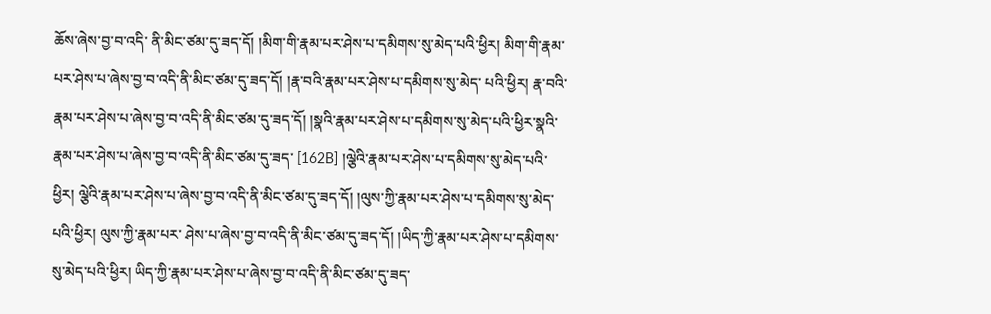ཆོས་ཞེས་བྱ་བ་འདི་ ནི་མིང་ཙམ་དུ་ཟད་དོ། །མིག་གི་རྣམ་པར་ཤེས་པ་དམིགས་སུ་མེད་པའི་ཕྱིར། མིག་གི་རྣམ་པར་ཤེས་པ་ཞེས་བྱ་བ་འདི་ནི་མིང་ཙམ་དུ་ཟད་དོ། །རྣ་བའི་རྣམ་པར་ཤེས་པ་དམིགས་སུ་མེད་ པའི་ཕྱིར། རྣ་བའི་རྣམ་པར་ཤེས་པ་ཞེས་བྱ་བ་འདི་ནི་མིང་ཙམ་དུ་ཟད་དོ། །སྣའི་རྣམ་པར་ཤེས་པ་དམིགས་སུ་མེད་པའི་ཕྱིར་སྣའི་རྣམ་པར་ཤེས་པ་ཞེས་བྱ་བ་འདི་ནི་མིང་ཙམ་དུ་ཟད་ [162B] །ལྕེའི་རྣམ་པར་ཤེས་པ་དམིགས་སུ་མེད་པའི་ཕྱིར། ལྕེའི་རྣམ་པར་ཤེས་པ་ཞེས་བྱ་བ་འདི་ནི་མིང་ཙམ་དུ་ཟད་དོ། །ལུས་ཀྱི་རྣམ་པར་ཤེས་པ་དམིགས་སུ་མེད་པའི་ཕྱིར། ལུས་ཀྱི་རྣམ་པར་ ཤེས་པ་ཞེས་བྱ་བ་འདི་ནི་མིང་ཙམ་དུ་ཟད་དོ། །ཡིད་ཀྱི་རྣམ་པར་ཤེས་པ་དམིགས་སུ་མེད་པའི་ཕྱིར། ཡིད་ཀྱི་རྣམ་པར་ཤེས་པ་ཞེས་བྱ་བ་འདི་ནི་མིང་ཙམ་དུ་ཟད་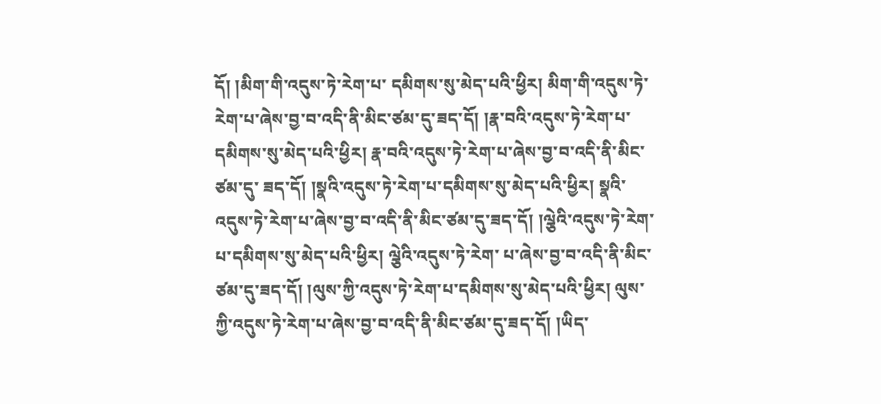དོ། །མིག་གི་འདུས་ཏེ་རེག་པ་ དམིགས་སུ་མེད་པའི་ཕྱིར། མིག་གི་འདུས་ཏེ་རེག་པ་ཞེས་བྱ་བ་འདི་ནི་མིང་ཙམ་དུ་ཟད་དོ། །རྣ་བའི་འདུས་ཏེ་རེག་པ་དམིགས་སུ་མེད་པའི་ཕྱིར། རྣ་བའི་འདུས་ཏེ་རེག་པ་ཞེས་བྱ་བ་འདི་ནི་མིང་ཙམ་དུ་ ཟད་དོ། །སྣའི་འདུས་ཏེ་རེག་པ་དམིགས་སུ་མེད་པའི་ཕྱིར། སྣའི་འདུས་ཏེ་རེག་པ་ཞེས་བྱ་བ་འདི་ནི་མིང་ཙམ་དུ་ཟད་དོ། །ལྕེའི་འདུས་ཏེ་རེག་པ་དམིགས་སུ་མེད་པའི་ཕྱིར། ལྕེའི་འདུས་ཏེ་རེག་ པ་ཞེས་བྱ་བ་འདི་ནི་མིང་ཙམ་དུ་ཟད་དོ། །ལུས་ཀྱི་འདུས་ཏེ་རེག་པ་དམིགས་སུ་མེད་པའི་ཕྱིར། ལུས་ཀྱི་འདུས་ཏེ་རེག་པ་ཞེས་བྱ་བ་འདི་ནི་མིང་ཙམ་དུ་ཟད་དོ། །ཡིད་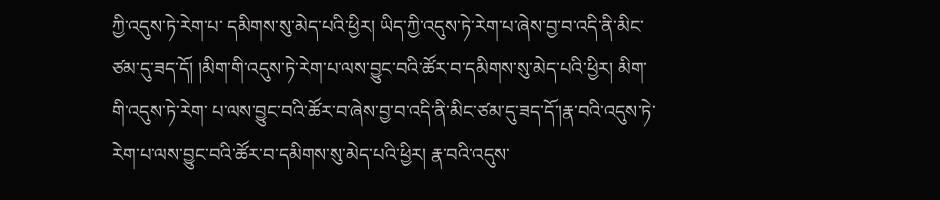ཀྱི་འདུས་ཏེ་རེག་པ་ དམིགས་སུ་མེད་པའི་ཕྱིར། ཡིད་ཀྱི་འདུས་ཏེ་རེག་པ་ཞེས་བྱ་བ་འདི་ནི་མིང་ཙམ་དུ་ཟད་དོ། །མིག་གི་འདུས་ཏེ་རེག་པ་ལས་བྱུང་བའི་ཚོར་བ་དམིགས་སུ་མེད་པའི་ཕྱིར། མིག་གི་འདུས་ཏེ་རེག་ པ་ལས་བྱུང་བའི་ཚོར་བ་ཞེས་བྱ་བ་འདི་ནི་མིང་ཙམ་དུ་ཟད་དོ་།རྣ་བའི་འདུས་ཏེ་རེག་པ་ལས་བྱུང་བའི་ཚོར་བ་དམིགས་སུ་མེད་པའི་ཕྱིར། རྣ་བའི་འདུས་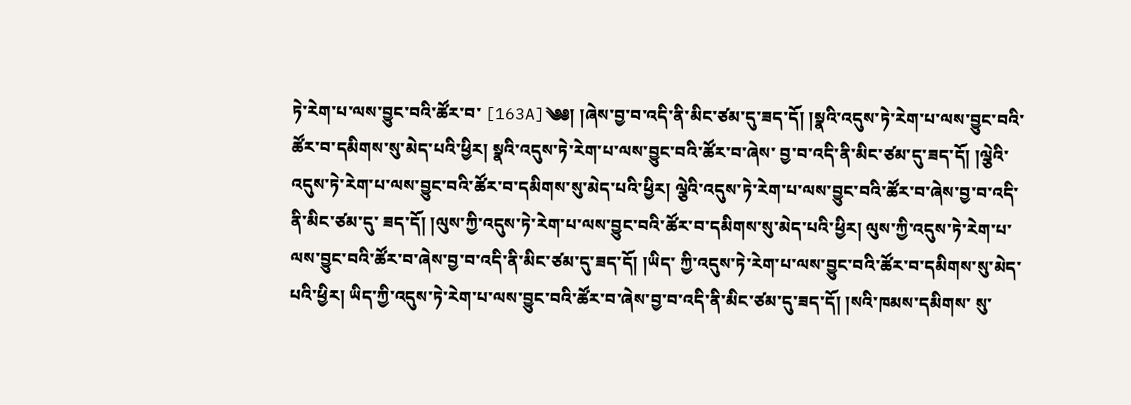ཏེ་རེག་པ་ལས་བྱུང་བའི་ཚོར་བ་ [163A]༄༅། །ཞེས་བྱ་བ་འདི་ནི་མིང་ཙམ་དུ་ཟད་དོ། །སྣའི་འདུས་ཏེ་རེག་པ་ལས་བྱུང་བའི་ཚོར་བ་དམིགས་སུ་མེད་པའི་ཕྱིར། སྣའི་འདུས་ཏེ་རེག་པ་ལས་བྱུང་བའི་ཚོར་བ་ཞེས་ བྱ་བ་འདི་ནི་མིང་ཙམ་དུ་ཟད་དོ། །ལྕེའི་འདུས་ཏེ་རེག་པ་ལས་བྱུང་བའི་ཚོར་བ་དམིགས་སུ་མེད་པའི་ཕྱིར། ལྕེའི་འདུས་ཏེ་རེག་པ་ལས་བྱུང་བའི་ཚོར་བ་ཞེས་བྱ་བ་འདི་ནི་མིང་ཙམ་དུ་ ཟད་དོ། །ལུས་ཀྱི་འདུས་ཏེ་རེག་པ་ལས་བྱུང་བའི་ཚོར་བ་དམིགས་སུ་མེད་པའི་ཕྱིར། ལུས་ཀྱི་འདུས་ཏེ་རེག་པ་ལས་བྱུང་བའི་ཚོར་བ་ཞེས་བྱ་བ་འདི་ནི་མིང་ཙམ་དུ་ཟད་དོ། །ཡིད་ ཀྱི་འདུས་ཏེ་རེག་པ་ལས་བྱུང་བའི་ཚོར་བ་དམིགས་སུ་མེད་པའི་ཕྱིར། ཡིད་ཀྱི་འདུས་ཏེ་རེག་པ་ལས་བྱུང་བའི་ཚོར་བ་ཞེས་བྱ་བ་འདི་ནི་མིང་ཙམ་དུ་ཟད་དོ། །སའི་ཁམས་དམིགས་ སུ་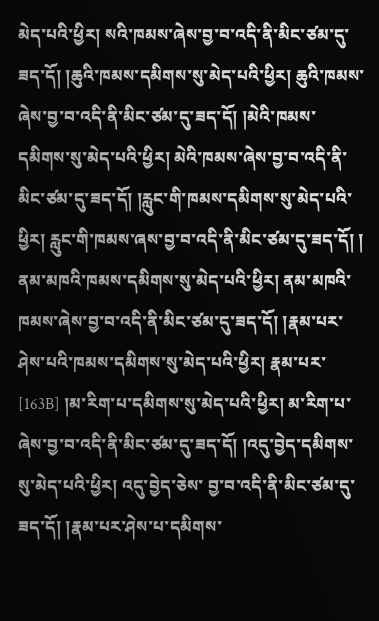མེད་པའི་ཕྱིར། སའི་ཁམས་ཞེས་བྱ་བ་འདི་ནི་མིང་ཙམ་དུ་ཟད་དོ། །ཆུའི་ཁམས་དམིགས་སུ་མེད་པའི་ཕྱིར། ཆུའི་ཁམས་ཞེས་བྱ་བ་འདི་ནི་མིང་ཙམ་དུ་ཟད་དོ། །མེའི་ཁམས་ དམིགས་སུ་མེད་པའི་ཕྱིར། མེའི་ཁམས་ཞེས་བྱ་བ་འདི་ནི་མིང་ཙམ་དུ་ཟད་དོ། །རླུང་གི་ཁམས་དམིགས་སུ་མེད་པའི་ཕྱིར། རླུང་གི་ཁམས་ཞས་བྱ་བ་འདི་ནི་མིང་ཙམ་དུ་ཟད་དོ། ། ནམ་མཁའི་ཁམས་དམིགས་སུ་མེད་པའི་ཕྱིར། ནམ་མཁའི་ཁམས་ཞེས་བྱ་བ་འདི་ནི་མིང་ཙམ་དུ་ཟད་དོ། །རྣམ་པར་ཤེས་པའི་ཁམས་དམིགས་སུ་མེད་པའི་ཕྱིར། རྣམ་པར་ [163B] །མ་རིག་པ་དམིགས་སུ་མེད་པའི་ཕྱིར། མ་རིག་པ་ཞེས་བྱ་བ་འདི་ནི་མིང་ཙམ་དུ་ཟད་དོ། །འདུ་བྱེད་དམིགས་སུ་མེད་པའི་ཕྱིར། འདུ་བྱེད་ཅེས་ བྱ་བ་འདི་ནི་མིང་ཙམ་དུ་ཟད་དོ། །རྣམ་པར་ཤེས་པ་དམིགས་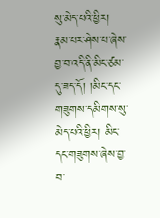སུ་མེད་པའི་ཕྱིར། རྣམ་པར་ཤེས་པ་ཞེས་བྱ་བ་འདི་ནི་མིང་ཙམ་དུ་ཟད་དོ། །མིང་དང་གཟུགས་དམིགས་སུ་མེད་པའི་ཕྱིར། མིང་ དང་གཟུགས་ཞེས་བྱ་བ་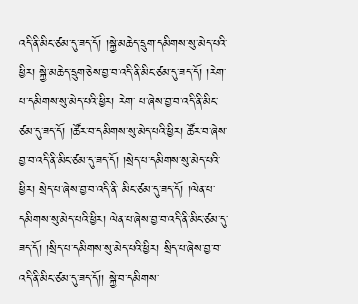འདི་ནི་མིང་ཙམ་དུ་ཟད་དོ། །སྐྱེ་མཆེད་དྲུག་དམིགས་སུ་མེད་པའི་ཕྱིར། སྐྱེ་མཆེད་དྲུག་ཅེས་བྱ་བ་འདི་ནི་མིང་ཙམ་དུ་ཟད་དོ། །རེག་པ་དམིགས་སུ་མེད་པའི་ཕྱིར། རེག་ པ་ཞེས་བྱ་བ་འདི་ནི་མིང་ཙམ་དུ་ཟད་དོ། །ཚོར་བ་དམིགས་སུ་མེད་པའི་ཕྱིར། ཚོར་བ་ཞེས་བྱ་བ་འདི་ནི་མིང་ཙམ་དུ་ཟད་དོ། །སྲེད་པ་དམིགས་སུ་མེད་པའི་ཕྱིར། སྲེད་པ་ཞེས་བྱ་བ་འདི་ནི་ མིང་ཙམ་དུ་ཟད་དོ། །ལེན་པ་དམིགས་སུ་མེད་པའི་ཕྱིར། ལེན་པ་ཞེས་བྱ་བ་འདི་ནི་མིང་ཙམ་དུ་ཟད་དོ། །སྲིད་པ་དམིགས་སུ་མེད་པའི་ཕྱིར། སྲིད་པ་ཞེས་བྱ་བ་འདི་ནི་མིང་ཙམ་དུ་ཟད་དོ།། སྐྱེ་བ་དམིགས་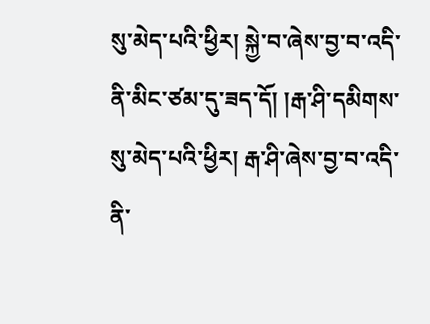སུ་མེད་པའི་ཕྱིར། སྐྱེ་བ་ཞེས་བྱ་བ་འདི་ནི་མིང་ཙམ་དུ་ཟད་དོ། །རྒ་ཤི་དམིགས་སུ་མེད་པའི་ཕྱིར། རྒ་ཤི་ཞེས་བྱ་བ་འདི་ནི་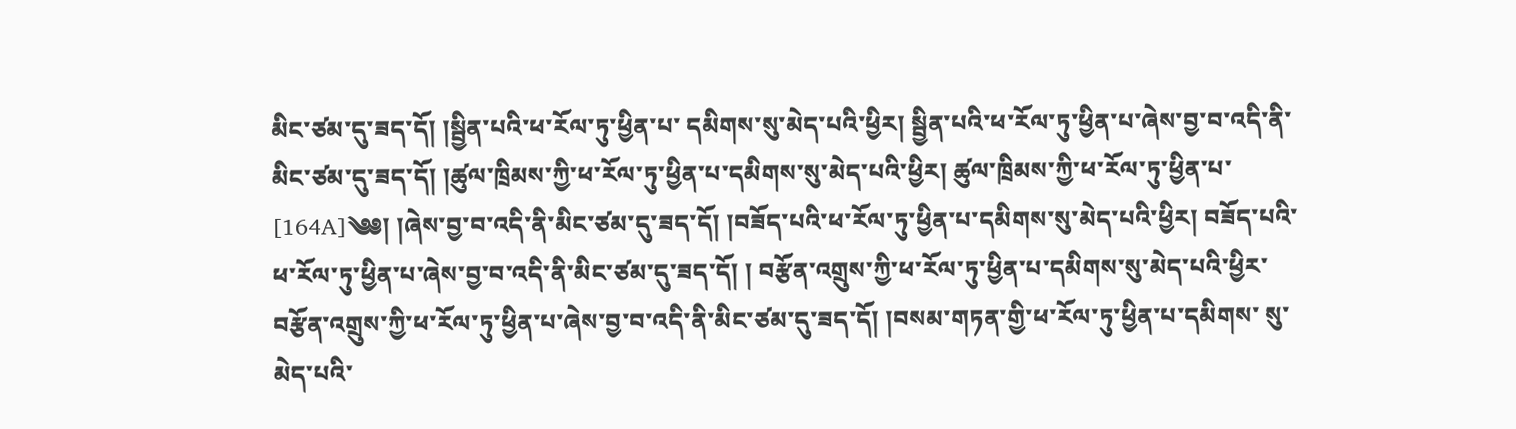མིང་ཙམ་དུ་ཟད་དོ། །སྦྱིན་པའི་ཕ་རོལ་ཏུ་ཕྱིན་པ་ དམིགས་སུ་མེད་པའི་ཕྱིར། སྦྱིན་པའི་ཕ་རོལ་ཏུ་ཕྱིན་པ་ཞེས་བྱ་བ་འདི་ནི་མིང་ཙམ་དུ་ཟད་དོ། །ཚུལ་ཁྲིམས་ཀྱི་ཕ་རོལ་ཏུ་ཕྱིན་པ་དམིགས་སུ་མེད་པའི་ཕྱིར། ཚུལ་ཁྲིམས་ཀྱི་ཕ་རོལ་ཏུ་ཕྱིན་པ་ [164A]༄༅། །ཞེས་བྱ་བ་འདི་ནི་མིང་ཙམ་དུ་ཟད་དོ། །བཟོད་པའི་ཕ་རོལ་ཏུ་ཕྱིན་པ་དམིགས་སུ་མེད་པའི་ཕྱིར། བཟོད་པའི་ཕ་རོལ་ཏུ་ཕྱིན་པ་ཞེས་བྱ་བ་འདི་ནི་མིང་ཙམ་དུ་ཟད་དོ། ། བརྩོན་འགྲུས་ཀྱི་ཕ་རོལ་ཏུ་ཕྱིན་པ་དམིགས་སུ་མེད་པའི་ཕྱིར་བརྩོན་འགྲུས་ཀྱི་ཕ་རོལ་ཏུ་ཕྱིན་པ་ཞེས་བྱ་བ་འདི་ནི་མིང་ཙམ་དུ་ཟད་དོ། །བསམ་གཏན་གྱི་ཕ་རོལ་ཏུ་ཕྱིན་པ་དམིགས་ སུ་མེད་པའི་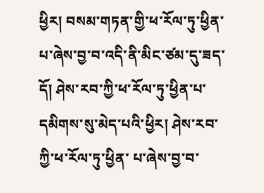ཕྱིར། བསམ་གཏན་གྱི་ཕ་རོལ་ཏུ་ཕྱིན་པ་ཞེས་བྱ་བ་འདི་ནི་མིང་ཙམ་དུ་ཟད་དོ། ཤེས་རབ་ཀྱི་ཕ་རོལ་ཏུ་ཕྱིན་པ་དམིགས་སུ་མེད་པའི་ཕྱིར། ཤེས་རབ་ཀྱི་ཕ་རོལ་ཏུ་ཕྱིན་ པ་ཞེས་བྱ་བ་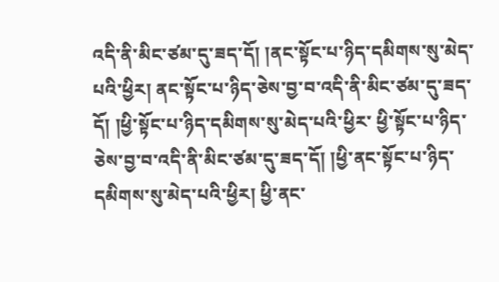འདི་ནི་མིང་ཙམ་དུ་ཟད་དོ། །ནང་སྟོང་པ་ཉིད་དམིགས་སུ་མེད་པའི་ཕྱིར། ནང་སྟོང་པ་ཉིད་ཅེས་བྱ་བ་འདི་ནི་མིང་ཙམ་དུ་ཟད་དོ། །ཕྱི་སྟོང་པ་ཉིད་དམིགས་སུ་མེད་པའི་ཕྱིར་ ཕྱི་སྟོང་པ་ཉིད་ཅེས་བྱ་བ་འདི་ནི་མིང་ཙམ་དུ་ཟད་དོ། །ཕྱི་ནང་སྟོང་པ་ཉིད་དམིགས་སུ་མེད་པའི་ཕྱིར། ཕྱི་ནང་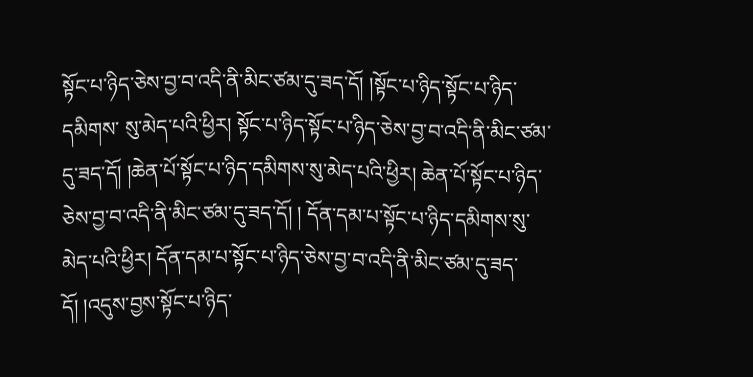སྟོང་པ་ཉིད་ཅེས་བྱ་བ་འདི་ནི་མིང་ཙམ་དུ་ཟད་དོ། །སྟོང་པ་ཉིད་སྟོང་པ་ཉིད་དམིགས་ སུ་མེད་པའི་ཕྱིར། སྟོང་པ་ཉིད་སྟོང་པ་ཉིད་ཅེས་བྱ་བ་འདི་ནི་མིང་ཙམ་དུ་ཟད་དོ། །ཆེན་པོ་སྟོང་པ་ཉིད་དམིགས་སུ་མེད་པའི་ཕྱིར། ཆེན་པོ་སྟོང་པ་ཉིད་ཅེས་བྱ་བ་འདི་ནི་མིང་ཙམ་དུ་ཟད་དོ། ། དོན་དམ་པ་སྟོང་པ་ཉིད་དམིགས་སུ་མེད་པའི་ཕྱིར། དོན་དམ་པ་སྟོང་པ་ཉིད་ཅེས་བྱ་བ་འདི་ནི་མིང་ཙམ་དུ་ཟད་དོ། །འདུས་བྱས་སྟོང་པ་ཉིད་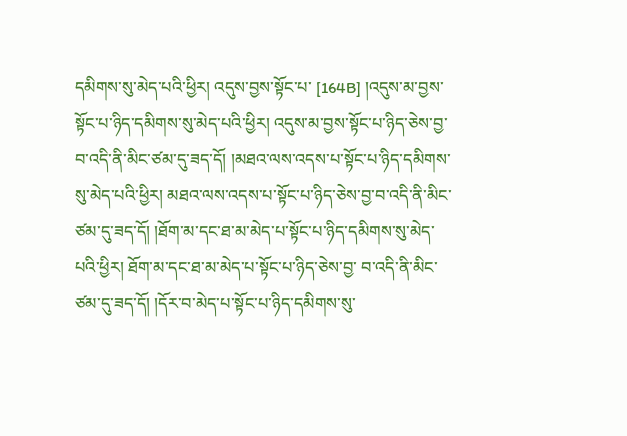དམིགས་སུ་མེད་པའི་ཕྱིར། འདུས་བྱས་སྟོང་པ་ [164B] །འདུས་མ་བྱས་སྟོང་པ་ཉིད་དམིགས་སུ་མེད་པའི་ཕྱིར། འདུས་མ་བྱས་སྟོང་པ་ཉིད་ཅེས་བྱ་བ་འདི་ནི་མིང་ཙམ་དུ་ཟད་དོ། །མཐའ་ལས་འདས་པ་སྟོང་པ་ཉིད་དམིགས་ སུ་མེད་པའི་ཕྱིར། མཐའ་ལས་འདས་པ་སྟོང་པ་ཉིད་ཅེས་བྱ་བ་འདི་ནི་མིང་ཙམ་དུ་ཟད་དོ། །ཐོག་མ་དང་ཐ་མ་མེད་པ་སྟོང་པ་ཉིད་དམིགས་སུ་མེད་པའི་ཕྱིར། ཐོག་མ་དང་ཐ་མ་མེད་པ་སྟོང་པ་ཉིད་ཅེས་བྱ་ བ་འདི་ནི་མིང་ཙམ་དུ་ཟད་དོ། །དོར་བ་མེད་པ་སྟོང་པ་ཉིད་དམིགས་སུ་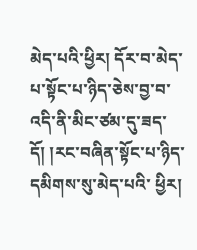མེད་པའི་ཕྱིར། དོར་བ་མེད་པ་སྟོང་པ་ཉིད་ཅེས་བྱ་བ་འདི་ནི་མིང་ཙམ་དུ་ཟད་དོ། །རང་བཞིན་སྟོང་པ་ཉིད་དམིགས་སུ་མེད་པའི་ ཕྱིར།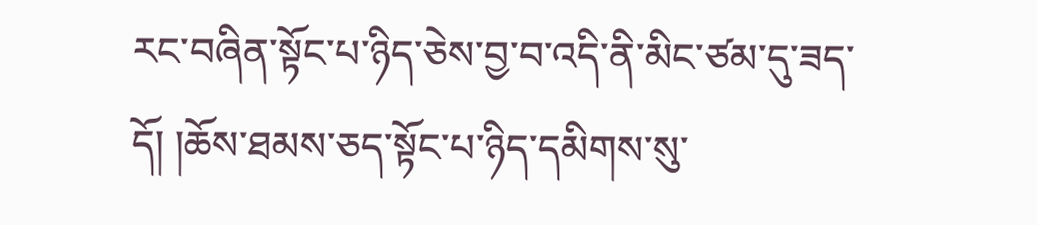རང་བཞིན་སྟོང་པ་ཉིད་ཅེས་བྱ་བ་འདི་ནི་མིང་ཙམ་དུ་ཟད་དོ། །ཆོས་ཐམས་ཅད་སྟོང་པ་ཉིད་དམིགས་སུ་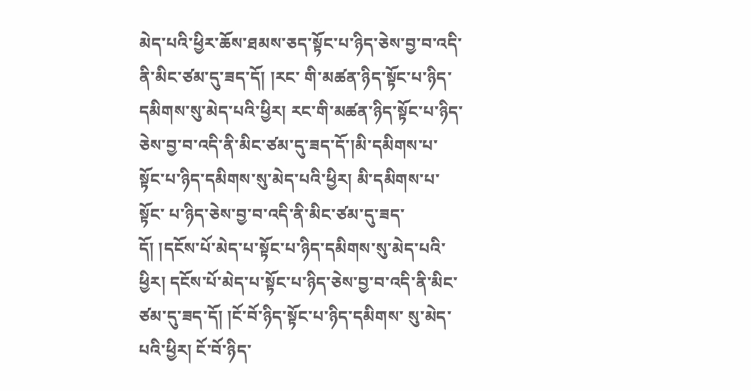མེད་པའི་ཕྱིར་ཆོས་ཐམས་ཅད་སྟོང་པ་ཉིད་ཅེས་བྱ་བ་འདི་ནི་མིང་ཙམ་དུ་ཟད་དོ། །རང་ གི་མཚན་ཉིད་སྟོང་པ་ཉིད་དམིགས་སུ་མེད་པའི་ཕྱིར། རང་གི་མཚན་ཉིད་སྟོང་པ་ཉིད་ཅེས་བྱ་བ་འདི་ནི་མིང་ཙམ་དུ་ཟད་དོ་།མི་དམིགས་པ་སྟོང་པ་ཉིད་དམིགས་སུ་མེད་པའི་ཕྱིར། མི་དམིགས་པ་སྟོང་ པ་ཉིད་ཅེས་བྱ་བ་འདི་ནི་མིང་ཙམ་དུ་ཟད་དོ། །དངོས་པོ་མེད་པ་སྟོང་པ་ཉིད་དམིགས་སུ་མེད་པའི་ཕྱིར། དངོས་པོ་མེད་པ་སྟོང་པ་ཉིད་ཅེས་བྱ་བ་འདི་ནི་མིང་ཙམ་དུ་ཟད་དོ། །ངོ་བོ་ཉིད་སྟོང་པ་ཉིད་དམིགས་ སུ་མེད་པའི་ཕྱིར། ངོ་བོ་ཉིད་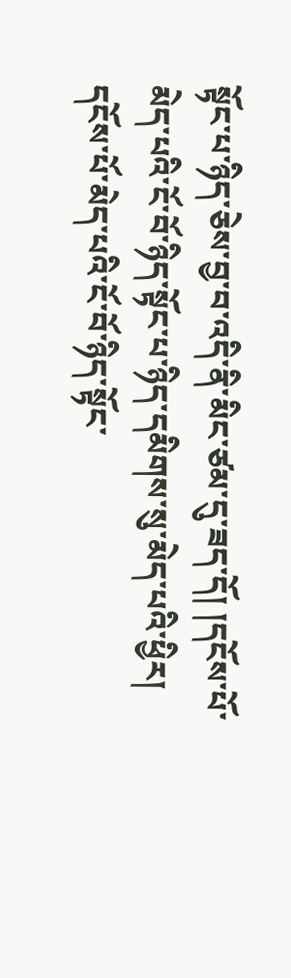སྟོང་པ་ཉིད་ཅེས་བྱ་བ་འདི་ནི་མིང་ཙམ་དུ་ཟད་དོ། །དངོས་པོ་མེད་པའི་ངོ་བོ་ཉིད་སྟོང་པ་ཉིད་དམིགས་སུ་མེད་པའི་ཕྱིར། དངོས་པོ་མེད་པའི་ངོ་བོ་ཉིད་སྟོང་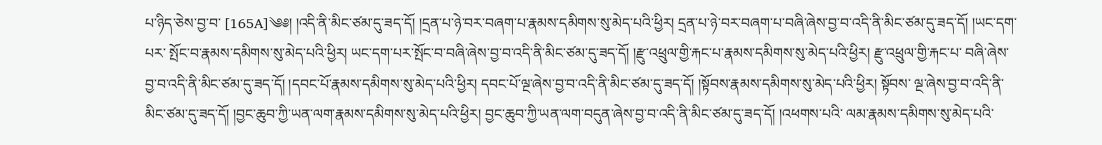པ་ཉིད་ཅེས་བྱ་བ་ [165A]༄༅། །འདི་ནི་མིང་ཙམ་དུ་ཟད་དོ། །དྲན་པ་ཉེ་བར་བཞག་པ་རྣམས་དམིགས་སུ་མེད་པའི་ཕྱིར། དྲན་པ་ཉེ་བར་བཞག་པ་བཞི་ཞེས་བྱ་བ་འདི་ནི་མིང་ཙམ་དུ་ཟད་དོ། །ཡང་དག་པར་ སྤོང་བ་རྣམས་དམིགས་སུ་མེད་པའི་ཕྱིར། ཡང་དག་པར་སྤོང་བ་བཞི་ཞེས་བྱ་བ་འདི་ནི་མིང་ཙམ་དུ་ཟད་དོ། །རྫུ་འཕྲུལ་གྱི་རྐང་པ་རྣམས་དམིགས་སུ་མེད་པའི་ཕྱིར། རྫུ་འཕྲུལ་གྱི་རྐང་པ་ བཞི་ཞེས་བྱ་བ་འདི་ནི་མིང་ཙམ་དུ་ཟད་དོ། །དབང་པོ་རྣམས་དམིགས་སུ་མེད་པའི་ཕྱིར། དབང་པོ་ལྔ་ཞེས་བྱ་བ་འདི་ནི་མིང་ཙམ་དུ་ཟད་དོ། །སྟོབས་རྣམས་དམིགས་སུ་མེད་པའི་ཕྱིར། སྟོབས་ ལྔ་ཞེས་བྱ་བ་འདི་ནི་མིང་ཙམ་དུ་ཟད་དོ། །བྱང་ཆུབ་ཀྱི་ཡན་ལག་རྣམས་དམིགས་སུ་མེད་པའི་ཕྱིར། བྱང་ཆུབ་ཀྱི་ཡན་ལག་བདུན་ཞེས་བྱ་བ་འདི་ནི་མིང་ཙམ་དུ་ཟད་དོ། །འཕགས་པའི་ ལམ་རྣམས་དམིགས་སུ་མེད་པའི་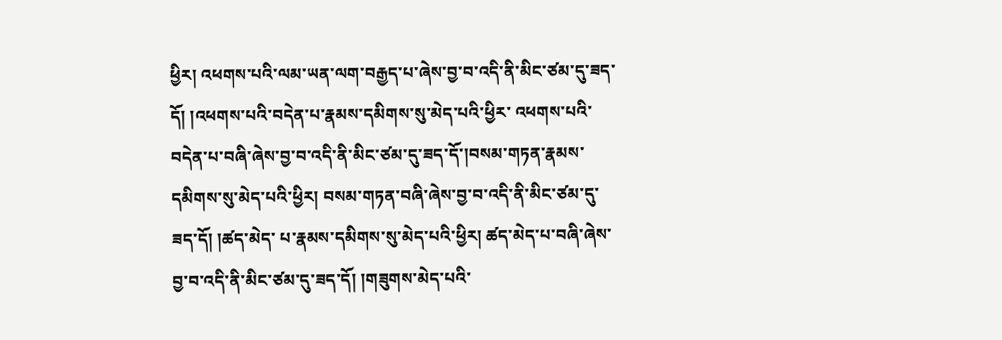ཕྱིར། འཕགས་པའི་ལམ་ཡན་ལག་བརྒྱད་པ་ཞེས་བྱ་བ་འདི་ནི་མིང་ཙམ་དུ་ཟད་དོ། །འཕགས་པའི་བདེན་པ་རྣམས་དམིགས་སུ་མེད་པའི་ཕྱིར་ འཕགས་པའི་བདེན་པ་བཞི་ཞེས་བྱ་བ་འདི་ནི་མིང་ཙམ་དུ་ཟད་དོ་།བསམ་གཏན་རྣམས་དམིགས་སུ་མེད་པའི་ཕྱིར། བསམ་གཏན་བཞི་ཞེས་བྱ་བ་འདི་ནི་མིང་ཙམ་དུ་ཟད་དོ། །ཚད་མེད་ པ་རྣམས་དམིགས་སུ་མེད་པའི་ཕྱིར། ཚད་མེད་པ་བཞི་ཞེས་བྱ་བ་འདི་ནི་མིང་ཙམ་དུ་ཟད་དོ། །གཟུགས་མེད་པའི་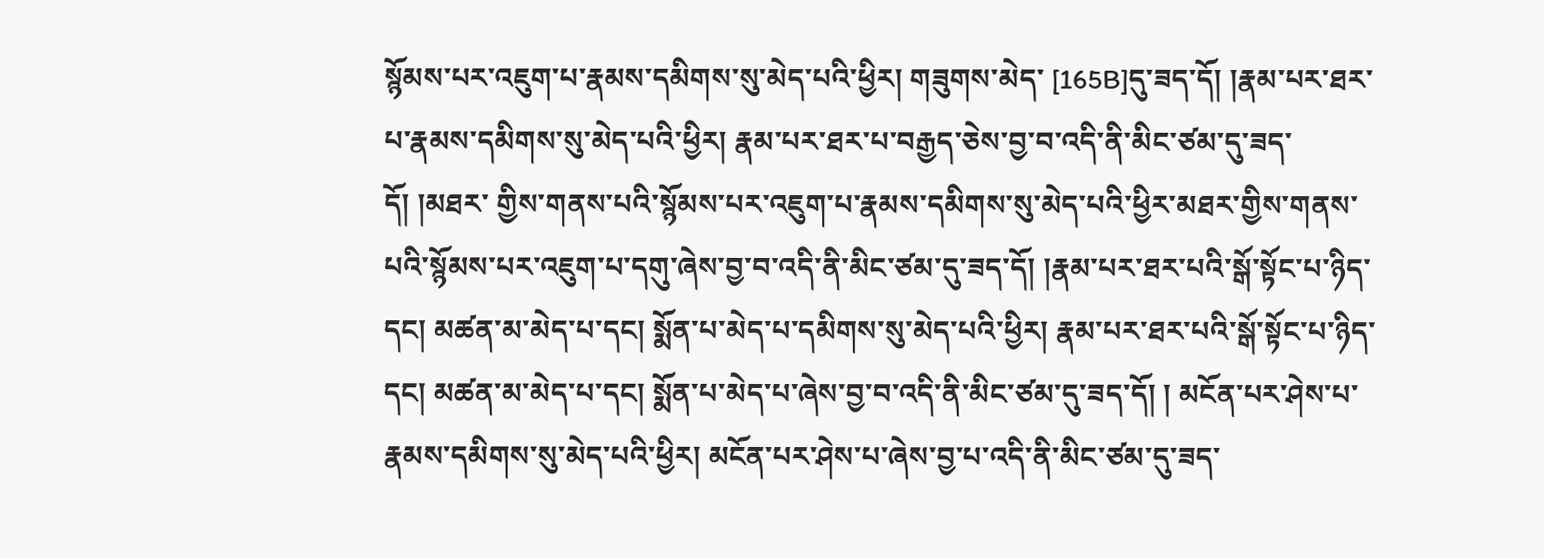སྙོམས་པར་འཇུག་པ་རྣམས་དམིགས་སུ་མེད་པའི་ཕྱིར། གཟུགས་མེད་ [165B]དུ་ཟད་དོ། །རྣམ་པར་ཐར་པ་རྣམས་དམིགས་སུ་མེད་པའི་ཕྱིར། རྣམ་པར་ཐར་པ་བརྒྱད་ཅེས་བྱ་བ་འདི་ནི་མིང་ཙམ་དུ་ཟད་དོ། །མཐར་ གྱིས་གནས་པའི་སྙོམས་པར་འཇུག་པ་རྣམས་དམིགས་སུ་མེད་པའི་ཕྱིར་མཐར་གྱིས་གནས་པའི་སྙོམས་པར་འཇུག་པ་དགུ་ཞེས་བྱ་བ་འདི་ནི་མིང་ཙམ་དུ་ཟད་དོ། །རྣམ་པར་ཐར་པའི་སྒོ་སྟོང་པ་ཉིད་ དང། མཚན་མ་མེད་པ་དང། སྨོན་པ་མེད་པ་དམིགས་སུ་མེད་པའི་ཕྱིར། རྣམ་པར་ཐར་པའི་སྒོ་སྟོང་པ་ཉིད་དང། མཚན་མ་མེད་པ་དང། སྨོན་པ་མེད་པ་ཞེས་བྱ་བ་འདི་ནི་མིང་ཙམ་དུ་ཟད་དོ། ། མངོན་པར་ཤེས་པ་རྣམས་དམིགས་སུ་མེད་པའི་ཕྱིར། མངོན་པར་ཤེས་པ་ཞེས་བྱ་པ་འདི་ནི་མིང་ཙམ་དུ་ཟད་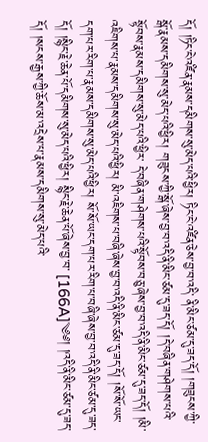དོ། །ཏིང་ངེ་འཛིན་རྣམས་དམིགས་སུ་མེད་པའི་ཕྱིར། ཏིང་ངེ་འཛིན་ཅེས་བྱ་བ་འདི་ ནི་མིང་ཙམ་དུ་ཟད་དོ། །གཟུངས་ཀྱི་སྒོ་རྣམས་དམིགས་སུ་མེད་པའི་ཕྱིར། གཟུངས་ཀྱི་སྒོ་ཞེས་བྱ་བ་འདི་ནི་མིང་ཙམ་དུ་ཟད་དོ། །དེ་བཞིན་གཤེགས་པའི་སྟོབས་རྣམས་དམིགས་སུ་མེད་པའི་ཕྱིར་ དེ་བཞིན་གཤེགས་པའི་སྟོབས་བཅུ་ཞེས་བྱ་བ་འདི་ནི་མིང་ཙམ་དུ་ཟད་དོ། །མི་འཇིགས་པ་རྣམས་དམིགས་སུ་མེད་པའི་ཕྱིར། མི་འཇིགས་པ་བཞི་ཞེས་བྱ་བ་འདི་ནི་མིང་ཙམ་དུ་ཟད་དོ། །སོ་སོ་ཡང་ དག་པར་རིག་པ་རྣམས་དམིགས་སུ་མེད་པའི་ཕྱིར། སོ་སོ་ཡང་དག་པར་རིག་པ་བཞི་ཞེས་བྱ་བ་འདི་ནི་མིང་ཙམ་དུ་ཟད་དོ། །སྙིང་རྗེ་ཆེན་པོ་དམིགས་སུ་མེད་པའི་ཕྱིར། སྙིང་རྗེ་ཆེན་པོ་ཞེས་བྱ་བ་ [166A]༄༅། །འདི་ནི་མིང་ཙམ་དུ་ཟད་དོ། །སངས་རྒྱས་ཀྱི་ཆོས་མ་འདྲེས་པ་རྣམས་དམིགས་སུ་མེད་པའི་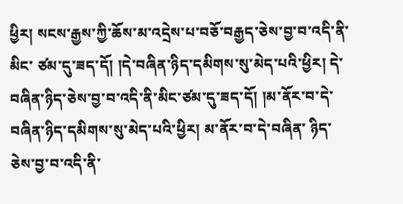ཕྱིར། སངས་རྒྱས་ཀྱི་ཆོས་མ་འདྲེས་པ་བཅོ་བརྒྱད་ཅེས་བྱ་བ་འདི་ནི་མིང་ ཙམ་དུ་ཟད་དོ། །དེ་བཞིན་ཉིད་དམིགས་སུ་མེད་པའི་ཕྱིར། དེ་བཞིན་ཉིད་ཅེས་བྱ་བ་འདི་ནི་མིང་ཙམ་དུ་ཟད་དོ། །མ་ནོར་བ་དེ་བཞིན་ཉིད་དམིགས་སུ་མེད་པའི་ཕྱིར། མ་ནོར་བ་དེ་བཞིན་ ཉིད་ཅེས་བྱ་བ་འདི་ནི་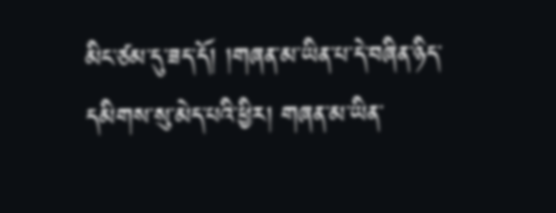མིང་ཙམ་དུ་ཟད་དོ། །གཞན་མ་ཡིན་པ་དེ་བཞིན་ཉིད་དམིགས་སུ་མེད་པའི་ཕྱིར། གཞན་མ་ཡིན་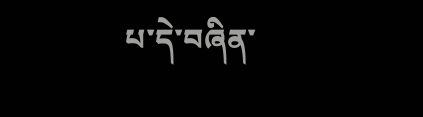པ་དེ་བཞིན་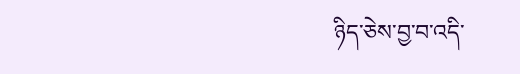ཉིད་ཅེས་བྱ་བ་འདི་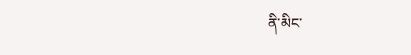ནི་མིང་